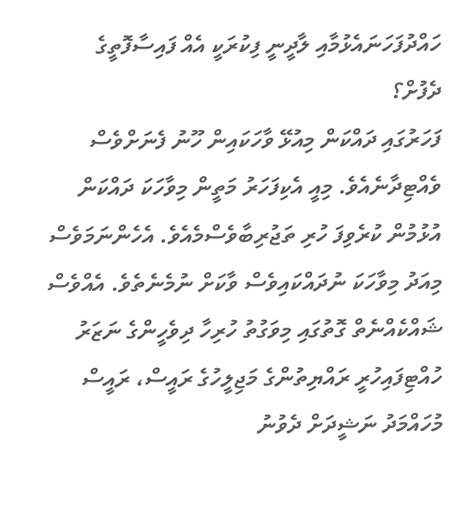ހައްދުފަހަނައެޅުމާއި ލާދީނީ ފިކުރަކީ އެއް ފައިސާފޮތީގެ ދެފުށް؟
ފަހަރުގައި ދައްކަން މިއުޅޭ ވާހަކައިން ހޫނު ފެނަށްވެސް ވެއްޓިދާނެއެވެ. މިއީ އެކިފަހަރު މަތީން މިވާހަކަ ދައްކަން އުޅުމުން ކުރެވިފަ ހުރި ތަޖުރިބާވެސްމެއެވެ. އެހެންނަމަވެސް މިއަދު މިވާހަކަ ނުދައްކައިވެސް ވާކަށް ނުމެނެތެވެ. އެއްވެސް ޝައްކެއްނެތް ގޮތުގައި މިވަގުތު ހުރިހާ ދިވެހީންގެ ނަޒަރު ހުއްޓިފައިހުރީ ރައްޔިތުންގެ މަޖިލީހުގެ ރައީސް، ރައީސް މުހައްމަދު ނަޝީދަށް ދެވުނު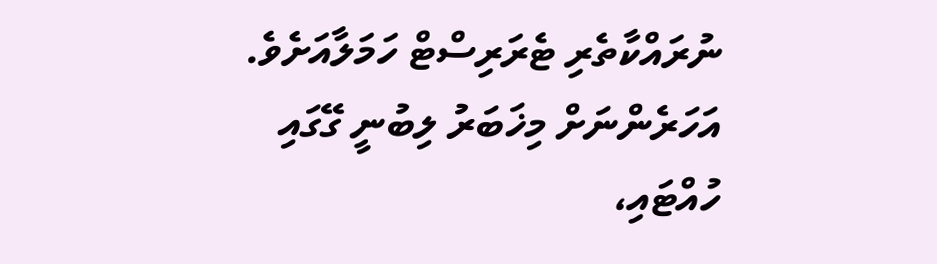ނުރައްކާތެރި ޓެރަރިސްޓް ހަމަލާއަށެވެ.
އަހަރެންނަށް މިޚަބަރު ލިބުނީ ގޭގައި ހުއްޓައި،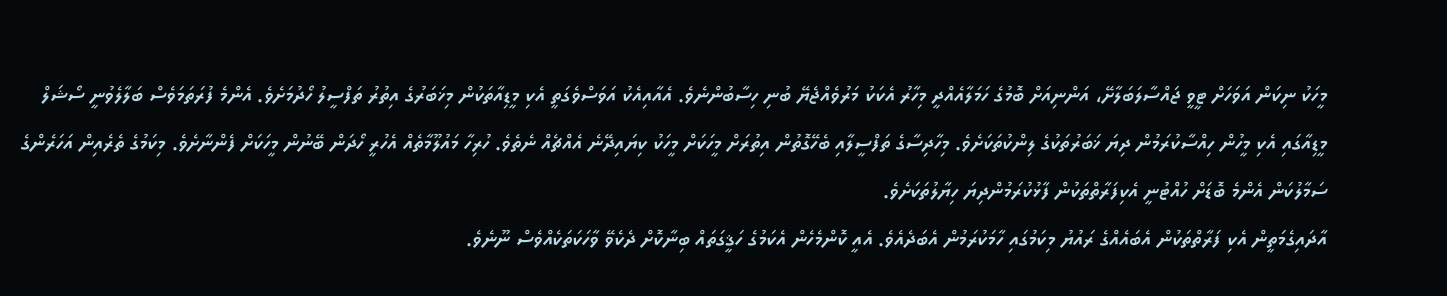މީހަކު ނިކަން އަވަހަށް ޓީވީ ޖައްސާލަބަލާށޭ، އަންނިއަށް ބޮމުގެ ހަމަލާއެއްދީ މިހާރު އެކަކު މަރުވެއްޖެޔޭ ބުނި ހިސާބުންނެވެ. އެއާއިއެކު އަވަސްވެގަތީ އެކި މީޑިއާތަކުން މިޚަބަރުގެ އިތުރު ތަފްސީލު ހޯދުމަށެވެ. އެންމެ ފުރަތަމަވެސް ބަލާލެވުނީ ސޯޝަލް މީޑިއާގައި އެކި މީހުން ހިއްސާކުރަމުން ދިޔަ ޚަބަރުތަކުގެ ލިންކުތަކަށެވެ. މިހާދިސާގެ ތަފްސީލާއި ބެހޭގޮތުން އިތުރަށް މީހަކަށް މީހަކު ކިޔައިދޭނެ އެއްޗެއް ނެތެވެ. ހުރިހާ މައުލޫމާތެއް އެހުރީ ހޯދަން ބޭނުން މީހަކަށް ފެންނާށެވެ. މިކަމުގެ ތެރެއިން އަހަރެންގެ ސަމާލުކަން އެންމެ ބޮޑަށް ހުއްޓުނީ އެކިފަރާތްތަކުން ފާޅުކުރަމުންދިޔަ ހިޔާލުތަކަށެވެ.
އާދައިގެމަތީން އެކި ފަރާތްތަކުން އެބައެއްގެ ރައުޔު މިކަމުގައި ހާމަކުރަމުން އެބަދެއެވެ. އެއީ ކޮންމެހެން އެކަމުގެ ހަޤީގަތައް ބިނާކޮށް ދެކެވޭ ވާހަކަތަކެއްވެސް ނޫނެވެ.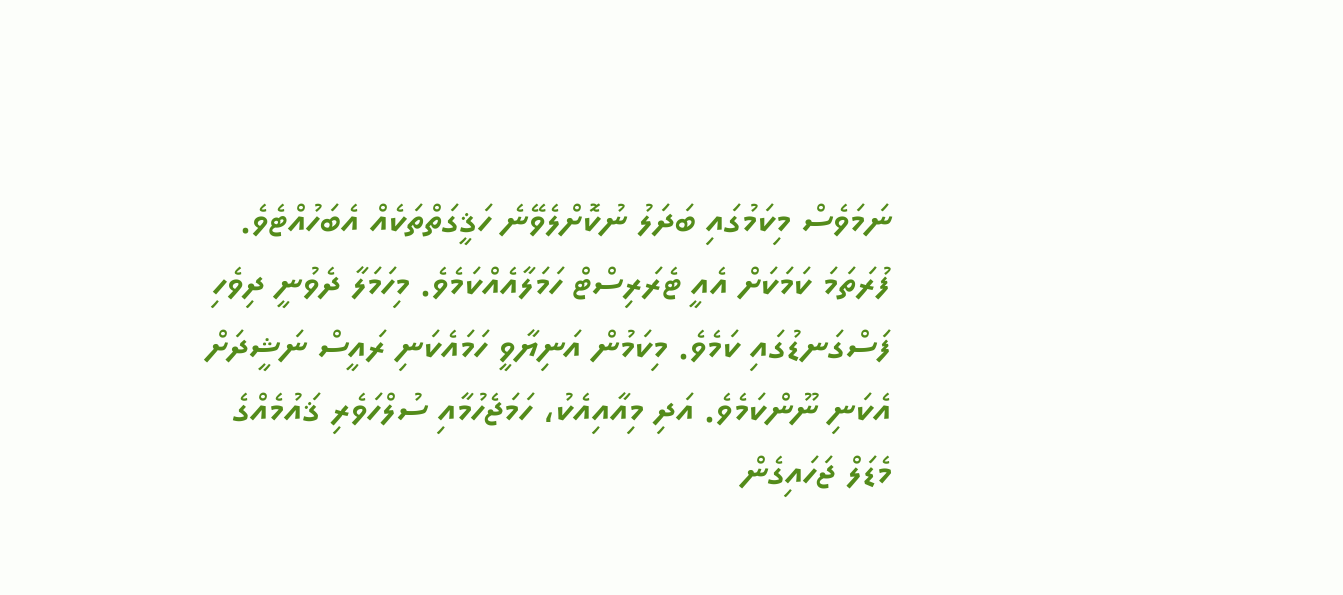ނަމަވެސް މިކަމުގައި ބަދަލު ނުކޮށްލެވޭނެ ހަޤީގަތްތަކެއް އެބަހުއްޓެވެ. ފުރަތަމަ ކަމަކަށް އެއީ ޓެރަރިސްޓް ހަމަލާއެއްކަމެވެ. މިހަމަލާ ދެވުނީ ދިވެހި ފަސްގަނޑުގައި ކަމެވެ. މިކަމުން އަނިޔާވީ ހަމައެކަނި ރައީސް ނަޝީދަށް އެކަނި ނޫންކަމެވެ. އަދި މިއާއިއެކު، ހަމަޖެހުމާއި ސުލްހަވެރި ޤައުމެއްގެ މެޑަލް ޖަހައިގެން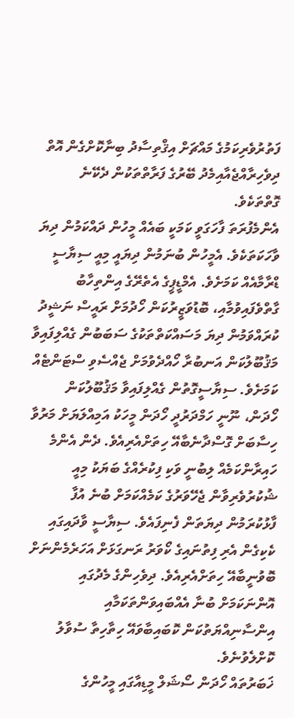ފަތުރުވެރިކަމުގެ މައްޗަށް އިޤްތިސާދު ބިނާކޮށްގެން އޮތް ދިވެހިރާއްޖެއާއިމެދު ބޭރުގެ ފަރާތްތަކުން ދެކޭނެ ގޮތްތަކެވެ.
އެންމެފުރަތަ ފާހަގަވީ ކަމަކީ ބައެއް މީހުން ދައްކަމުން ދިޔަ ވާހަކަތަކެވެ. އެމީހުން ބުނަމުން ދިޔައީ މިއީ ސިޔާސީ ޑްރާމާއެއް ކަމަށެވެ. އެމްޑީޕީގެ އެތެރޭގެ އިންތިހާބު ގާތްވެފައިވުމާއި، ބޮޑުވަޒީރުކަން ހޯދުމަށް ރައީސް ނަޝީދު ކުރައްވަމުން ދިޔަ މަސައްކަތްތަކުގެ ސަބަބުން ގެއްލިފައިވާ މަޤުބޫލުކަން އަނބުރާ ހޯއްދެވުމަށް ޖެއްސެވި ސްޓަންޓެއް ކަމަށެވެ. ސިޔާސީގޮތުން ގެއްލިފައިވާ މަޤުބޫލުކަން ހޯދަން، ނޫނީ ހަމްދަރުދީ ހޯދަން މީހަކު އަމިއްލަޔަށް މަރުވާ ހިސާބަށް ގޮސްދާނެބާއޭ ހިތަށްއެރިއެވެ. ދެން އެންމެ ހައިރާންކަމެއް ލިބުނީ ވަކި ފިކުރެއްގެ ބަޔަކު މިއީ ޝުކުރުވެރިވާން ޖެހޭވަރުގެ ކަމެއްކަމަށް ބުނެ އުފާ ފާޅުކުރަމުން ދިޔަތަން ފެނިފައެވެ. ސިޔާސީ ވާދައިގައި ކެކިގެން އެރި ފިތުނައިގެ ކޯވަރު ރަނގަޅަށް އަހަރެމެންނަށް ބޮވުނީބާއޭ ހިތަށްއެރިއެވެ. ދިވެހިންގެ މެދުގައި އޮންނަކަމަށް ބުނާ އެއްބައިވަންތަކަމާއި އިންސާނިއްޔަތުކަން ކޮބައިބާވައޭ ހިތާހިތާ ސުވާލު ކޮށްލެވުނެވެ.
ޚަބަރުތައް ހޯދަން ސޯޝަލް މީޑިއާގައި މީހުންގެ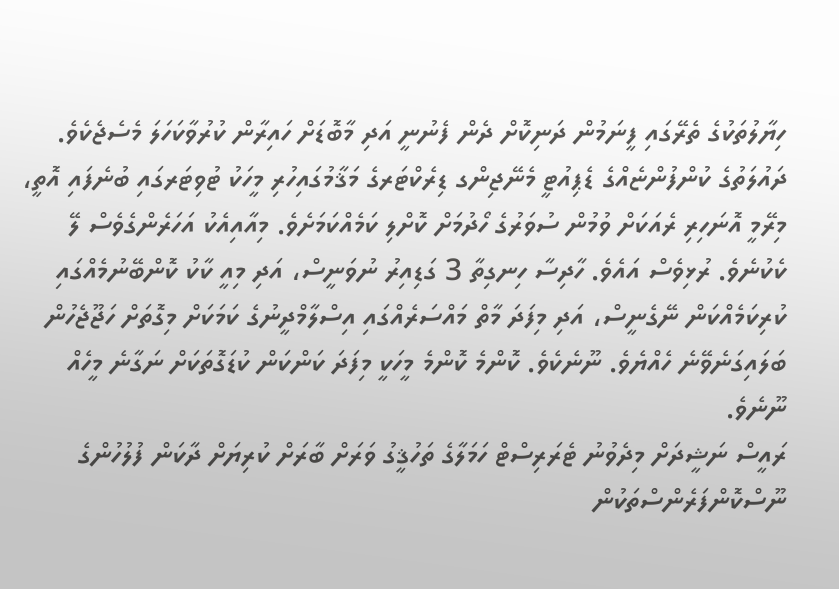ހިޔާލުތަކުގެ ތެރޭގައި ފީނަމުން ދަނިކޮށް ދެން ފެނުނީ އަދި މާބޮޑަށް ހައިރާން ކުރުވާކަހަލަ މެސެޖެކެވެ. ދައުލަތުގެ ކުންފުންޏެއްގެ ޑެޕިއުޓީ މެނޭޖިންގ ޑިރެކްޓަރގެ މަޤާމުގައިހުރި މީހަކު ޓުވިޓަރގައި ބުނެފައި އޮތީ، މިރޭމީ އޮނަހިރި ރެއަކަށް ވުމުން ސުވަރުގެ ހޯދުމަށް ކޮށްލި ކަމެއްކަމަށެވެ. މިއާއިއެކު އަހަރެންގެވެސް ލޭ ކެކުނެވެ. ރުޅިވެސް އައެވެ. ހާދިސާ ހިނގިތާ 3 ގަޑިއިރު ނުވަނީސް، އަދި މިއީ ކާކު ކޮންބޭނުމެއްގައި ކުރިކަމެއްކަން ނޭގެނީސް، އަދި މިފަދަ މާތް މައްސަރެއްގައި އިސްލާމްދީނުގެ ކަމަކަށް މިގޮތަށް ހަޖޫޖެހުން ބަލައިގަނެވޭނެ ހެއްޔެވެ. ނޫނެކެވެ. ކޮންމެ ކޮންމެ މީހަކީ މިފަދަ ކަންކަން ކުޑަގޮތަކަށް ނަގާނެ މީހެއް ނޫނެވެ.
ރައީސް ނަޝީދަށް މިދެވުނު ޓެރަރިސްޓް ހަމަލާގެ ތަހުޤީގު ވަރަށް ބާރަށް ކުރިޔަށް ދާކަން ފުލުހުންގެ ނޫސްކޮންފަރެންސްތަކުން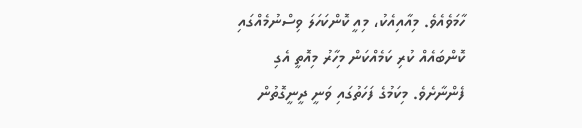ހާމަވެއެވެ. މިއާއިއެކު، މިއީ ކޮންކަހަލަ ވިސްނުމެއްގައި ކޮންބައެއް ކުރި ކަމެއްކަން މިހާރު މިއޮތީ އެގި ފެންނާށެވެ. މިކަމުގެ ފަހަތުގައި ވަނީ ދީނީގޮތުން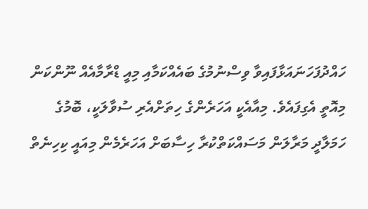ހައްދުފަހަނައަޅާފައިވާ ވިސްނުމުގެ ބައެއްކަމާއި މިއީ ޑްރާމާއެއް ނޫންކަން މިއޮތީ އެގިފައެވެ. މިއާއެކީ އަހަރެންގެ ހިތަށްއެރި ސުވާލަކީ، ބޮމުގެ ހަމަލާދީ މަރާލަން މަސައްކަތްކުރާ ހިސާބަށް އަހަރެމެން މިއައީ ކިހިނެތް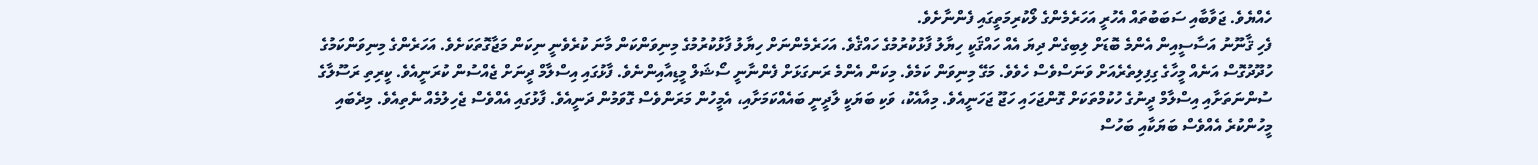ހެއްޔެވެ. ޖަވާބާއި ސަބަބުތައް އެހުރީ އަހަރެމެންގެ ލޯކުރިމަތީގައި ފެންނާށެވެ.
ފެހި ޤާނޫނު އަސާސީއިން އެންމެ ބޮޑަށް ލިބިގެން ދިޔަ އެއް ހައްޤަކީ ހިޔާލު ފާޅުކުރުމުގެ ހައްޤެވެ. އަހަރެމެންނަށް ހިޔާލު ފާޅުކުރުމުގެ މިނިވަންކަން މާނަ ކުރެވެނީ ނިކަން މަޖާގޮތަކަށެވެ. އަހަރެންގެ މިނިވަންކަމުގެ ހުދޫދުގޮސް އަނެއް މީހާގެ ގިފިލިތެރެއަށް ވަނަސްވެސް ހެވެވެ. މަގޭ މިނިވަން ކަމެވެ. މިކަން އެންމެ ރަނގަޅަށް ފެންނާނީ ސޯޝަލް މީޑިއާއިންނެވެ. ފާޅުގައި އިސްލާމް ދީނަށް ޖެއްސުން ކުރަނީއެވެ. ކީރިތި ރަސޫލާގެ ސުންނަތަށާއި އިސްލާމް ދީނުގެ ހުކުމްތަކަށް ގޮންޖަހައި ހަޖޫ ޖަހަނީއެވެ. މިއާއެކު، ވަކި ބަޔަކީ ލާދީނީ ބައެއްކަމަށާއި، އެމީހުން މަރަންވެސް ގޮވަމުން ދަނީއެވެ. ފާޅުގައި އެއްވެސް ޖެހިލުމެއް ނެތިއެވެ. މިދެބައި މީހުންކުރެ އެއްވެސް ބަޔަކާއި ބަހުސް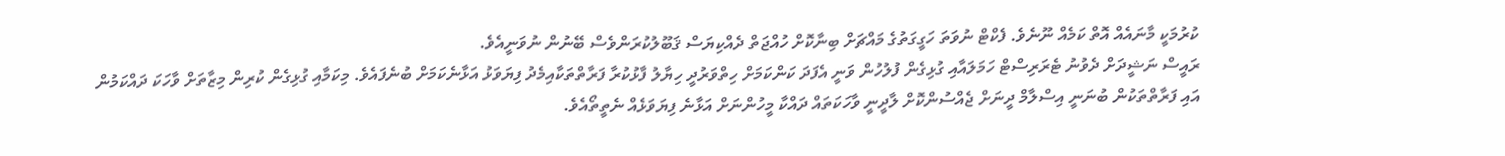ކުރުމަކީ މާނައެއް އޮތް ކަމެއް ނޫނެވެ. ފެކްޓް ނުވަތަ ހަގީގަތުގެ މައްޗަށް ބިނާކޮށް ހުއްޖަތް ދެއްކިޔަސް ޤަބޫލުކުރަންވެސް ބޭނުން ނުވަނީއެވެ.
ރައީސް ނަޝީދަށް ދެވުނު ޓެރަރިސްޓް ހަމަލައާއި ގުޅިގެން ފުލުހުން ވަނީ އެފަދަ ކަންކަމަށް ހިތްވަރުދީ ހިޔާލު ފާޅުކުރާ ފަރާތްތަކާއިމެދު ފިޔަވަޅު އަޅާނެކަމަށް ބުނެފައެވެ. މިކަމާއި ގުޅިގެން ކުރިން މިޒާތަށް ވާހަކަ ދައްކަމުން އައި ފަރާތްތަކުން ބުނަނީ އިސްލާމް ދީނަށް ޖެއްސުންކޮށް ލާދީނީ ވާހަކަތައް ދައްކާ މީހުންނަށް އަޅާނެ ފިޔަވަޅެއް ނެތީތޯއެވެ.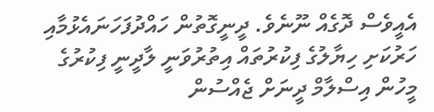އެއީވެސް ދޮގެއް ނޫނެވެ. ދީނީގޮތުން ހައްދުފަހަނައެޅުމާއި ހަރުކަށި ހިޔާލުގެ ފިކުރުތައް އިތުރުވަނީ ލާދީނީ ފިކުރުގެ މީހުން އިސްލާމް ދީނަށް ޖެއްސުން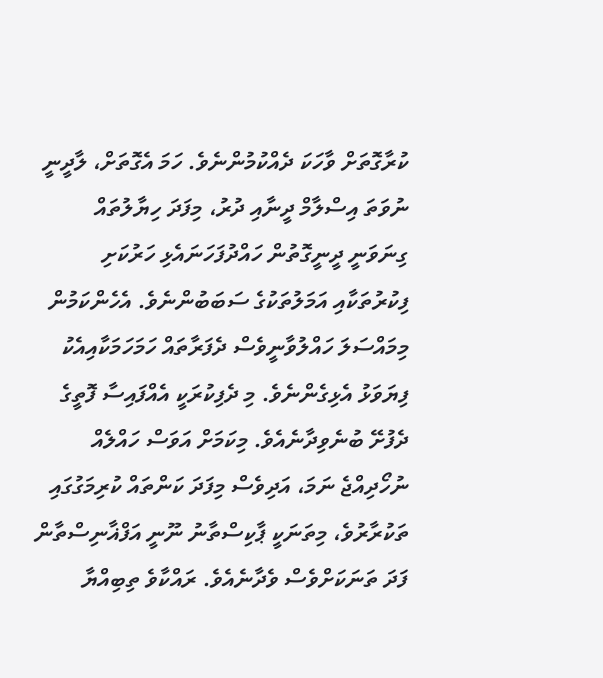ކުރާގޮތަށް ވާހަކަ ދެއްކުމުންނެވެ. ހަމަ އެގޮތަށް، ލާދީނީ ނުވަތަ އިސްލާމް ދީނާއި ދުރު، މިފަދަ ހިޔާލުތައް ގިނަވަނީ ދީނީގޮތުން ހައްދުފަހަނައެޅި ހަރުކަށި ފިކުރުތަކާއި އަމަލުތަކުގެ ސަބަބުންނެވެ. އެހެންކަމުން މިމައްސަލަ ހައްލުވާނީވެސް ދެފަރާތައް ހަމަހަމަކާއިއެކު ފިޔަވަޅު އެޅިގެންނެވެ. މި ދެފިކުރަކީ އެއްފައިސާ ފޮތީގެ ދެފުށޭ ބުނެވިދާނެއެވެ. މިކަމަށް އަވަސް ހައްލެއް ނުހޯދިއްޖެ ނަމަ، އަދިވެސް މިފަދަ ކަންތައް ކުރިމަގުގައި ތަކުރާރުވެ، މިތަނަކީ ޕާކިސްތާނު ނޫނީ އަފްޣާނިސްތާން ފަދަ ތަނަކަށްވެސް ވެދާނެއެވެ. ރައްކާވެ ތިބިއްޔާ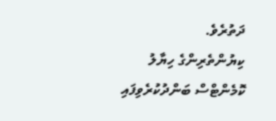ދަތުރެވެ.
ކިޔުންތެރިންގެ ހިޔާލު
ކޮމެންޓްސް ބަންދުކުރެވިފައި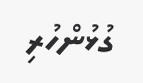ގުޅުންހުރި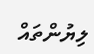ލިޔުންތައް